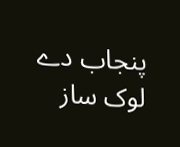پنجاب دے لوک ساز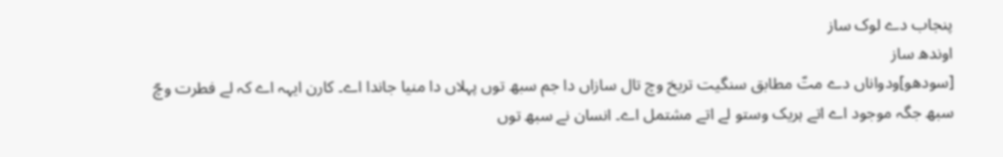پنجاب دے لوک ساز
اوندھ ساز
[سودھو]ودواناں دے متّ مطابق سنگیت تریخ وچ تال سازاں دا جم سبھ توں پہلاں دا منیا جاندا اے۔ کارن ایہہ اے کہ لے فطرت وچّ سبھ جگہ موجود اے اتے ہریک وستو لے اتے مشتمل اے۔ انسان نے سبھ توں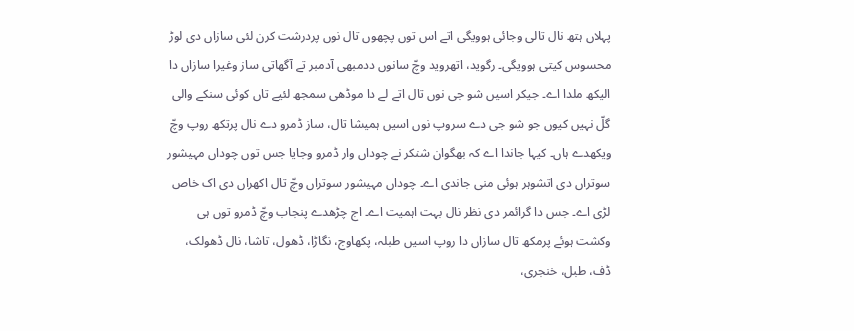پہلاں ہتھ نال تالی وجائی ہوویگی اتے اس توں پچھوں تال نوں پردرشت کرن لئی سازاں دی لوڑ محسوس کیتی ہوویگی۔ رگوید، اتھروید وچّ سانوں ددمبھی آدمبر تے آگھاتی ساز وغیرا سازاں دا الیکھ ملدا اے۔ جیکر اسیں شو جی نوں تال اتے لے دا موڈھی سمجھ لئیے تاں کوئی سنکے والی گلّ نہیں کیوں جو شو جی دے سروپ نوں اسیں ہمیشا تال، ساز ڈمرو دے نال پرتکھ روپ وچّ ویکھدے ہاں۔ کیہا جاندا اے کہ بھگوان شنکر نے چوداں وار ڈمرو وجایا جس توں چوداں مہیشور سوتراں دی اتشوہر ہوئی منی جاندی اے۔ چوداں مہیشور سوتراں وچّ تال اکھراں دی اک خاص لڑی اے۔ جس دا گرائمر دی نظر نال بہت اہمیت اے۔ اج چڑھدے پنجاب وچّ ڈمرو توں ہی وکشت ہوئے پرمکھ تال سازاں دا روپ اسیں طبلہ، پکھاوج، نگاڑا، ڈھول، تاشا، نال ڈھولک، ڈف، طبل، خنجری،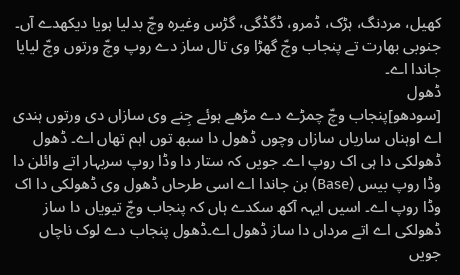کھیل، مردنگ، ہڑک، ڈمرو، ڈگڈگی، گڑس وغیرہ وچّ بدلیا ہویا دیکھدے آں۔ جنوبی بھارت تے پنجاب وچّ گھڑا وی تال ساز دے روپ وچّ ورتوں وچّ لیایا جاندا اے۔
ڈھول
[سودھو]پنجاب وچّ چمڑے دے مڑھے ہوئے جِنے وی سازاں دی ورتوں ہندی اے اوہناں ساریاں سازاں وچوں ڈھول دا سبھ توں اہم تھاں اے۔ ڈھول ڈھولکی دا ہی اک روپ اے۔ جویں کہ ستار دا وڈا روپ سربہار اتے وائلن دا وڈا روپ بیس (Base) بن جاندا اے اسی طرحاں ڈھول وی ڈھولکی دا اک وڈا روپ اے۔ اسیں ایہہ آکھ سکدے ہاں کہ پنجاب وچّ تیویاں دا ساز ڈھولکی اے اتے مرداں دا ساز ڈھول اے۔ڈھول پنجاب دے لوک ناچاں جویں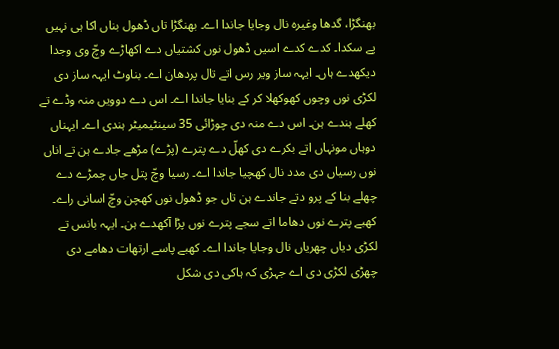بھنگڑا، گدھا وغیرہ نال وجایا جاندا اے۔ بھنگڑا تاں ڈھول بناں اکا ہی نہیں پے سکدا۔ کدے کدے اسیں ڈھول نوں کشتیاں دے اکھاڑے وچّ وی وجدا دیکھدے ہاں۔ ایہہ ساز ویر رس اتے تال پردھان اے۔ بناوٹ ایہہ ساز دی لکڑی نوں وچوں کھوکھلا کر کے بنایا جاندا اے۔ اس دے دوویں منہ وڈے تے کھلے ہندے ہن۔ اس دے منہ دی چوڑائی 35 سینٹیمیٹر ہندی اے۔ ایہناں دوہاں مونہاں اتے بکرے دی کھلّ دے پترے (پڑے) مڑھے جادے ہن تے اناں نوں رسیاں دی مدد نال کھچیا جاندا اے۔ رسیا وچّ پتل جاں چمڑے دے چھلے بنا کے پرو دتے جاندے ہن تاں جو ڈھول نوں کھچن وچّ اسانی راے۔ کھبے پترے نوں دھاما اتے سجے پترے نوں پڑا آکھدے ہن۔ ایہہ بانس تے لکڑی دیاں چھریاں نال وجایا جاندا اے۔ کھبے پاسے ارتھات دھامے دی چھڑی لکڑی دی اے جہڑی کہ ہاکی دی شکل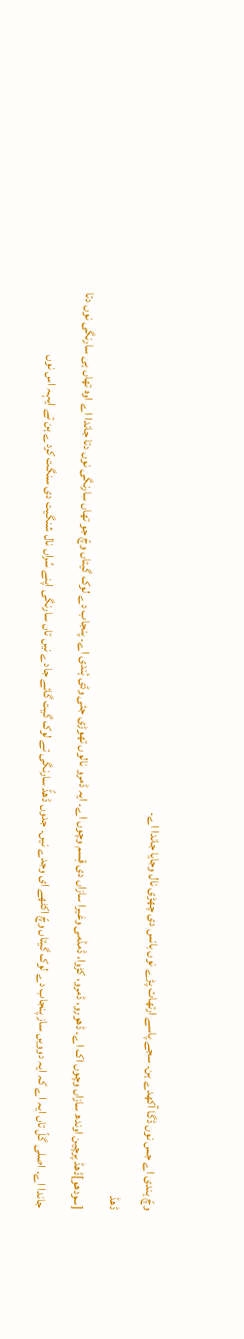وچّ ہندی اے جس نوں ڈگا آکھدے ہن۔ سجے پاسے ارتھات پڑے نوں بانس دی چھڑی نال وجایا جاندا اے۔
ڈھڈ
[سودھو]ڈھڈ پرچین اوندھ سازاں وچوں اک اے۔ ڈھورو، ڈمرو، کڑوا، ڈمڈمی وغیرا سازاں دی قِسم وچوں اے۔ ایہ ڈمرو نالوں تھوڑی جئی وڈی ہُندی اے۔ پنجاب دے لوک گیتاں وچّ جو تھاں سارنگی نوں دتا جاندا اے اوہ تھاں ہی سارنگی نوں دتا جاندا اے۔ اصلی گلّ تاں ایہ اے کہ ایہ دوویں ساز پنجاب دے لوک گیتاں وچّ اکٹھے ای وجدے نیں۔ جدوں ڈھڈّ سارنگی تے لوک گیت گائے جادے نیں تاں سارنگی اپنے سُراں نال شنگیت دی سنگت کردے ہن تے ایہہ اس نوں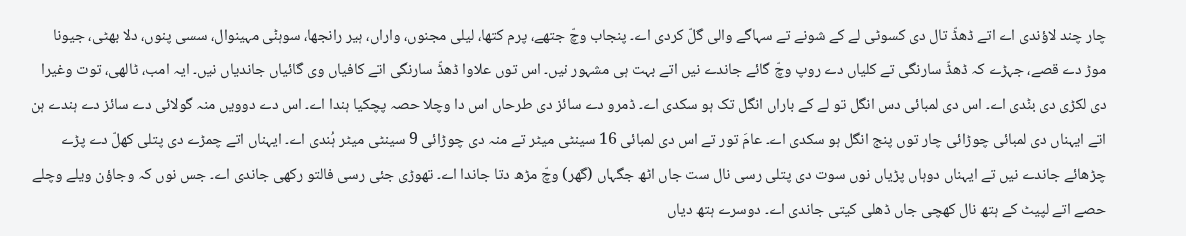چار چند لاؤندی اے اتے ڈھڈّ تال دی کسوٹی لے کے شونے تے سہاگے والی گلّ کردی اے۔ پنجاب وچّ جتھے، پرم کتھا، لیلی مجنوں، واراں، ہیر رانجھا، سوہݨی مہینوال، سسی پنوں، دلا بھٹی، جیونا موڑ دے قصے، جہڑے کہ ڈھڈّ سارنگی تے کلیاں دے روپ وچّ گائے جاندے نیں اتے بہت ہی مشہور نیں۔ اس توں علاوا ڈھڈّ سارنگی اتے کافیاں وی گائیاں جاندیاں نیں۔ ایہ امب، ٹالھی، توت وغیرا دی لکڑی دی بݨدی اے۔ اس دی لمبائی دس انگل تو لے کے باراں انگل تک ہو سکدی اے۔ ڈمرو دے سائز دی طرحاں اس دا وچلا حصہ پچکیا ہندا اے۔ اس دے دوویں منہ گولائی دے سائز دے ہندے ہن اتے ایہناں دی لمبائی چوڑائی چار توں پنج انگل ہو سکدی اے۔ عامَ تور تے اس دی لمبائی 16 سینٹی میٹر تے منہ دی چوڑائی 9 سینٹی میٹر ہُندی اے۔ ایہناں اتے چمڑے دی پتلی کھلّ دے پڑے چڑھائے جاندے نیں تے ایہناں دوہاں پڑیاں نوں سوت دی پتلی رسی نال ست جاں اٹھ جگہاں (گھر) وچّ مڑھ دتا جاندا اے۔ تھوڑی جئی رسی فالتو رکھی جاندی اے۔ جس نوں کہ وجاؤن ویلے وچلے حصے اتے لپیٹ کے ہتھ نال کھچی جاں ڈھلی کیتی جاندی اے۔ دوسرے ہتھ دیاں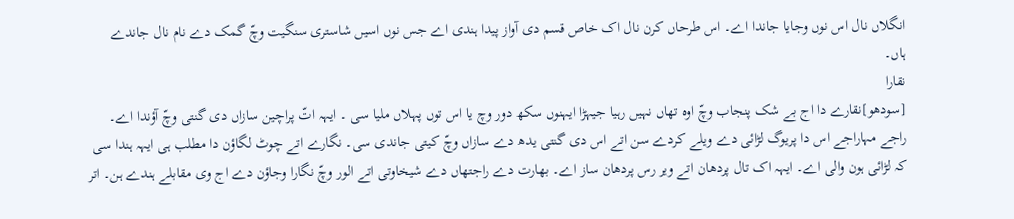انگلاں نال اس نوں وجایا جاندا اے۔ اس طرحاں کرن نال اک خاص قسم دی آواز پیدا ہندی اے جس نوں اسیں شاستری سنگیت وچّ گمک دے نام نال جاندے ہاں۔
نقارا
[سودھو]نقارے دا اج بے شک پنجاب وچّ اوہ تھاں نہیں رہیا جیہڑا ایہنوں سکھ دور وچ یا اس توں پہلاں ملیا سی ۔ ایہہ اتّ پراچین سازاں دی گنتی وچّ آؤندا اے۔ راجے مہاراجے اس دا پریوگ لڑائی دے ویلے کردے سن اتے اس دی گنتی یدھ دے سازاں وچّ کیتی جاندی سی۔ نگارے اتے چوٹ لگاؤن دا مطلب ہی ایہہ ہندا سی کہ لڑائی ہون والی اے۔ ایہہ اک تال پردھان اتے ویر رس پردھان ساز اے۔ بھارت دے راجتھاں دے شیخاوتی اتے الور وچّ نگارا وجاؤن دے اج وی مقابلے ہندے ہن۔ اتر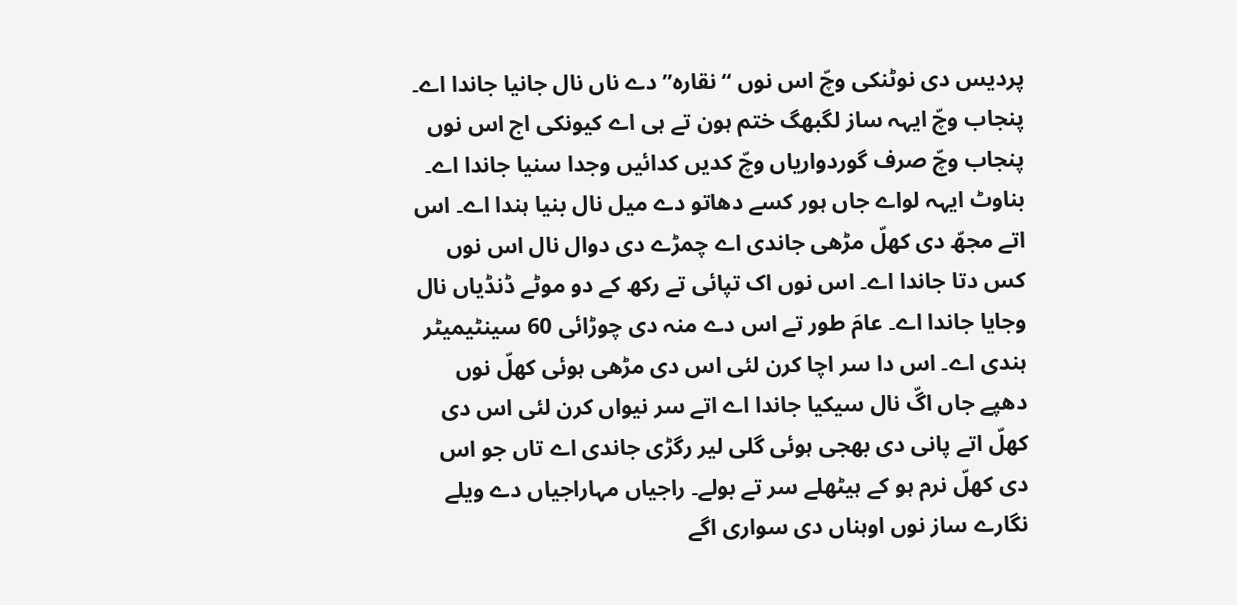پردیس دی نوٹنکی وچّ اس نوں “نقارہ” دے ناں نال جانیا جاندا اے۔ پنجاب وچّ ایہہ ساز لگبھگ ختم ہون تے ہی اے کیونکی اج اس نوں پنجاب وچّ صرف گوردواریاں وچّ کدیں کدائیں وجدا سنیا جاندا اے۔ بناوٹ ایہہ لواے جاں ہور کسے دھاتو دے میل نال بنیا ہندا اے۔ اس اتے مجھّ دی کھلّ مڑھی جاندی اے چمڑے دی دوال نال اس نوں کس دتا جاندا اے۔ اس نوں اک تپائی تے رکھ کے دو موٹے ڈنڈیاں نال وجایا جاندا اے۔ عامَ طور تے اس دے منہ دی چوڑائی 60 سینٹیمیٹر ہندی اے۔ اس دا سر اچا کرن لئی اس دی مڑھی ہوئی کھلّ نوں دھپے جاں اگّ نال سیکیا جاندا اے اتے سر نیواں کرن لئی اس دی کھلّ اتے پانی دی بھجی ہوئی گلی لیر رگڑی جاندی اے تاں جو اس دی کھلّ نرم ہو کے ہیٹھلے سر تے بولے۔ راجیاں مہاراجیاں دے ویلے نگارے ساز نوں اوہناں دی سواری اگے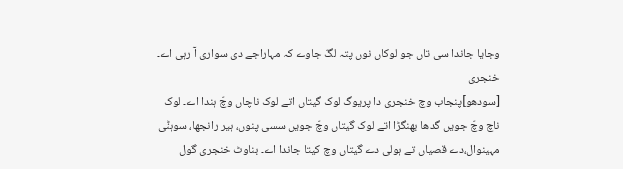وجایا جاندا سی تاں جو لوکاں نوں پتہ لگّ جاوے کہ مہاراجے دی سواری آ رہی اے۔
خنجری
[سودھو]پنجاب وچ خنجری دا پریوگ لوک گیتاں اتے لوک ناچاں وچّ ہندا اے۔ لوک ناچ وچّ جویں گدھا بھنگڑا اتے لوک گیتاں وچّ جویں سسی پنوں، ہیر رانجھا، سوہݨی مہینوال،دے قصیاں تے ہولی دے گیتاں وچ کیتا جاندا اے۔ بناوٹ خنجری گول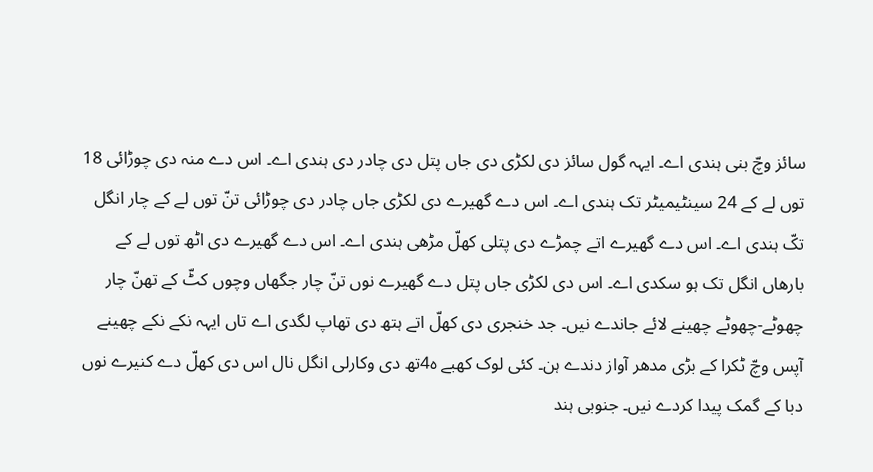سائز وچّ بنی ہندی اے۔ ایہہ گول سائز دی لکڑی دی جاں پتل دی چادر دی ہندی اے۔ اس دے منہ دی چوڑائی 18 توں لے کے 24 سینٹیمیٹر تک ہندی اے۔ اس دے گھیرے دی لکڑی جاں چادر دی چوڑائی تنّ توں لے کے چار انگل تکّ ہندی اے۔ اس دے گھیرے اتے چمڑے دی پتلی کھلّ مڑھی ہندی اے۔ اس دے گھیرے دی اٹھ توں لے کے بارھاں انگل تک ہو سکدی اے۔ اس دی لکڑی جاں پتل دے گھیرے نوں تنّ چار جگھاں وچوں کٹّ کے تھنّ چار چھوٹے-چھوٹے چھینے لائے جاندے نیں۔ جد خنجری دی کھلّ اتے ہتھ دی تھاپ لگدی اے تاں ایہہ نکے نکے چھینے آپس وچّ ٹکرا کے بڑی مدھر آواز دندے ہن۔ کئی لوک کھبے ہ4تھ دی وکارلی انگل نال اس دی کھلّ دے کنیرے نوں دبا کے گمک پیدا کردے نیں۔ جنوبی ہند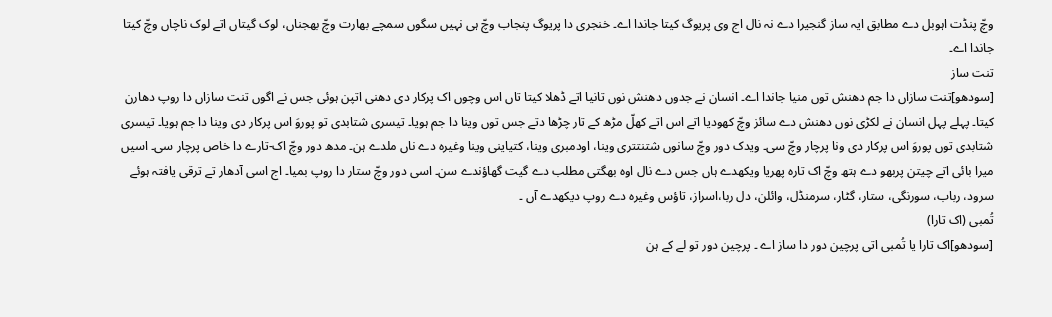وچّ پنڈت اہوبل دے مطابق ایہ ساز گنجیرا دے نہ نال اج وی پریوگ کیتا جاندا اے۔ خنجری دا پریوگ پنجاب وچّ ہی نہیں سگوں سمچے بھارت وچّ بھجناں، لوک گیتاں اتے لوک ناچاں وچّ کیتا جاندا اے۔
تنت ساز
[سودھو]تنت سازاں دا جم دھنش توں منیا جاندا اے۔ انسان نے جدوں دھنش نوں تانیا اتے ڈھلا کیتا تاں اس وچوں اک پرکار دی دھنی اتپن ہوئی جس نے اگوں تنت سازاں دا روپ دھارن کیتا۔ پہلے پہل انسان نے لکڑی نوں دھنش دے سائز وچّ کھودیا اتے اس اتے کھلّ مڑھ کے تار چڑھا دتے جس توں وینا دا جم ہویا۔ تیسری شتابدی تو پوروَ اس پرکار دی وینا دا جم ہویا۔ تیسری شتابدی توں پوروَ اس پرکار دی ونا پرچار وچّ سی۔ ویدک دور وچّ سانوں شتنتتری وینا، اودمبری وینا، کتیاینی وینا وغیرہ دے ناں ملدے ہن۔ مدھ دور وچّ اک-تارے دا خاص پرچار سی۔ اسیں میرا بائی اتے چیتن پربھو دے ہتھ وچّ اک تارہ پھریا ویکھدے ہاں جس دے نال اوہ بھگتی مطلب دے گیت گھاؤندے سن۔ اسی دور وچّ ستار دا روپ بمیا۔ اج اسی آدھار تے ترقی یافتہ ہوئے سرود، رباب، سورنگی، ستار، گٹار، سرمنڈل، وائلن، دل ربا،اسراز، تاؤس وغیرہ دے روپ دیکھدے آں ۔
تُمبی (اک تارا)
[سودھو]اک تارا یا تُمبی اتی پرچین دور دا ساز اے ۔ پرچین دور تو لے کے ہن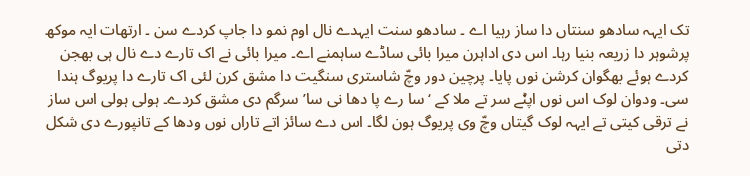تک ایہہ سادھو سنتاں دا ساز رہیا اے ۔ سادھو سنت ایہدے نال اوم نمو دا جاپ کردے سن ۔ ارتھات ایہ موکھ پرشوہر دا زریعہ بنیا رہا۔ اس دی اداہرن میرا بائی ساڈے ساہمنے اے۔ میرا بائی نے اک تارے دے نال ہی بھجن کردے ہوئے بھگوان کرشن نوں پایا۔ پرچین دور وچّ شاستری سنگیت دا مشق کرن لئی اک تارے دا پریوگ ہندا سی۔ ودوان لوک اس نوں اپݨے سر تے ملا کے ‘سا رے پا دھا نی سا’ سرگم دی مشق کردے۔ ہولی ہولی اس ساز نے ترقی کیتی تے ایہہ لوک گیتاں وچّ وی پریوگ ہون لگا۔ اس دے سائز اتے تاراں نوں ودھا کے تانپورے دی شکل دتی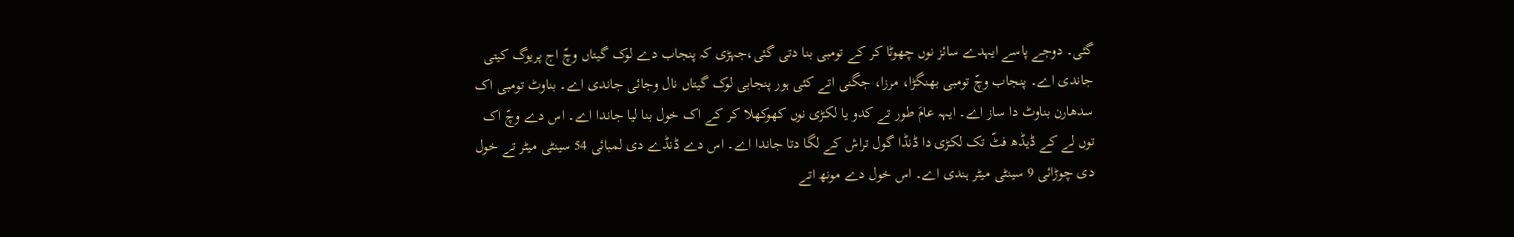گئی۔ دوجے پاسے ایہدے سائز نوں چھوٹا کر کے تومبی بنا دتی گئی،جہڑی کہ پنجاب دے لوک گیتاں وچّ اج پریوگ کیتی جاندی اے۔ پنجاب وچّ تومبی بھنگڑا، مرزا، جگنی اتے کئی ہور پنجابی لوک گیتاں نال وجائی جاندی اے۔ بناوٹ تومبی اک سدھارن بناوٹ دا ساز اے۔ ایہہ عامَ طور تے کدو یا لکڑی نوں کھوکھلا کر کے اک خول بنا لیا جاندا اے۔ اس دے وچّ اک توں لے کے ڈیڈھ فٹّ تک لکڑی دا ڈنڈا گول تراش کے لگا دتا جاندا اے۔ اس دے ڈنڈے دی لمبائی 54 سینٹی میٹر تے خول دی چوڑائی 9 سینٹی میٹر ہندی اے۔ اس خول دے مونھ اتے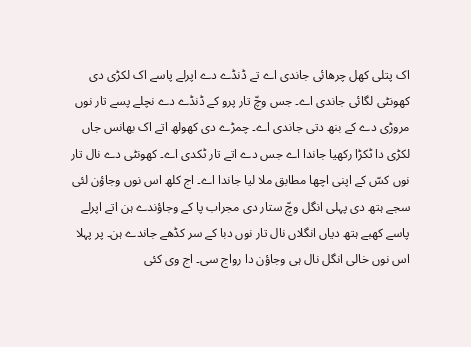اک پتلی کھل چرھائی جاندی اے تے ڈنڈے دے اپرلے پاسے اک لکڑی دی کھونٹی لگائی جاندی اے۔ جس وچّ تار پرو کے ڈنڈے دے نچلے پسے تار نوں مروڑی دے کے بنھ دتی جاندی اے۔ چمڑے دی کھولھ اتے اک بھانس جاں لکڑی دا ٹکڑا رکھیا جاندا اے جس دے اتے تار ٹکدی اے۔ کھونٹی دے نال تار نوں کسّ کے اپنی اچھا مطابق ملا لیا جاندا اے۔ اج کلھ اس نوں وجاؤن لئی سجے ہتھ دی پہلی انگل وچّ ستار دی مجراب پا کے وجاؤندے ہن اتے اپرلے پاسے کھبے ہتھ دیاں انگلاں نال تار نوں دبا کے سر کڈھے جاندے ہن۔ پر پہلا اس نوں خالی انگل نال ہی وجاؤن دا رواج سی۔ اج وی کئی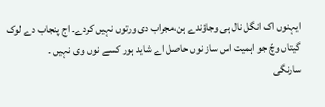ایہنوں اک انگل نال ہی وجاؤندے ہن،مجراب دی ورتوں نہیں کردے۔ اج پنجاب دے لوک گیتاں وچّ جو اہمیت اس ساز نوں حاصل اے شاید ہور کسے نوں وی نہیں ۔
سارنگی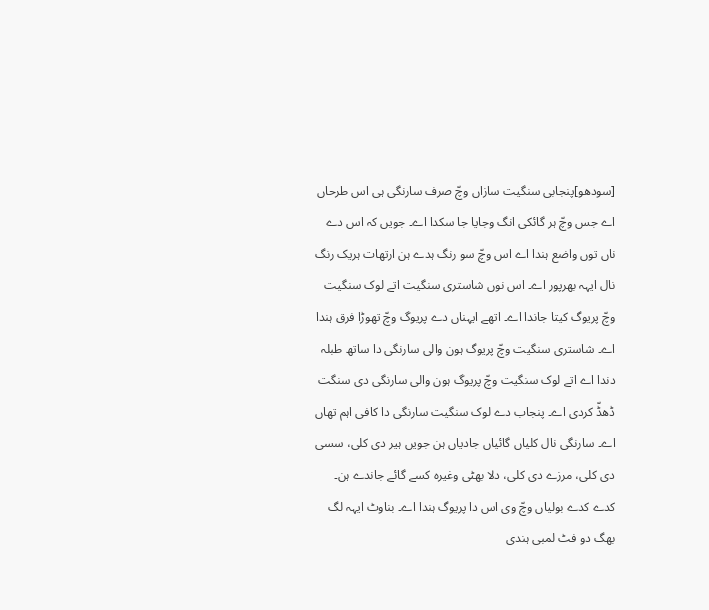[سودھو]پنجابی سنگیت سازاں وچّ صرف سارنگی ہی اس طرحاں اے جس وچّ ہر گائکی انگ وجایا جا سکدا اے۔ جویں کہ اس دے ناں توں واضع ہندا اے اس وچّ سو رنگ ہدے ہن ارتھات ہریک رنگ نال ایہہ بھرپور اے۔ اس نوں شاستری سنگیت اتے لوک سنگیت وچّ پریوگ کیتا جاندا اے۔ اتھے ایہناں دے پریوگ وچّ تھوڑا فرق ہندا اے۔ شاستری سنگیت وچّ پریوگ ہون والی سارنگی دا ساتھ طبلہ دندا اے اتے لوک سنگیت وچّ پریوگ ہون والی سارنگی دی سنگت ڈھڈّ کردی اے۔ پنجاب دے لوک سنگیت سارنگی دا کافی اہم تھاں اے۔ سارنگی نال کلیاں گائیاں جادیاں ہن جویں ہیر دی کلی، سسی دی کلی، مرزے دی کلی، دلا بھٹی وغیرہ کسے گائے جاندے ہن۔ کدے کدے بولیاں وچّ وی اس دا پریوگ ہندا اے۔ بناوٹ ایہہ لگ بھگ دو فٹ لمبی ہندی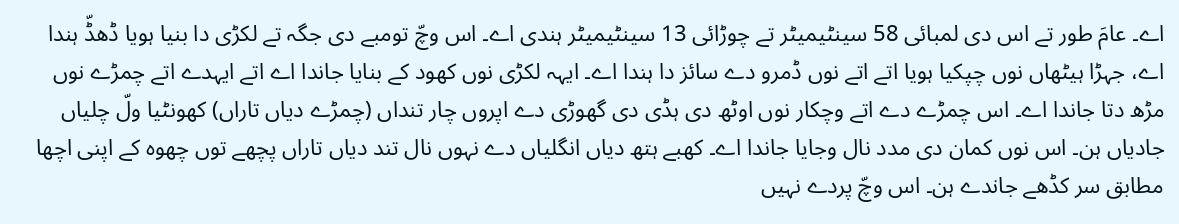اے۔ عامَ طور تے اس دی لمبائی 58 سینٹیمیٹر تے چوڑائی 13 سینٹیمیٹر ہندی اے۔ اس وچّ تومبے دی جگہ تے لکڑی دا بنیا ہویا ڈھڈّ ہندا اے، جہڑا ہیٹھاں نوں چپکیا ہویا اتے اتے نوں ڈمرو دے سائز دا ہندا اے۔ ایہہ لکڑی نوں کھود کے بنایا جاندا اے اتے ایہدے اتے چمڑے نوں مڑھ دتا جاندا اے۔ اس چمڑے دے اتے وچکار نوں اوٹھ دی ہڈی دی گھوڑی دے اپروں چار تنداں (چمڑے دیاں تاراں) کھونٹیا ولّ چلیاں جادیاں ہن۔ اس نوں کمان دی مدد نال وجایا جاندا اے۔ کھبے ہتھ دیاں انگلیاں دے نہوں نال تند دیاں تاراں پچھے توں چھوہ کے اپنی اچھا مطابق سر کڈھے جاندے ہن۔ اس وچّ پردے نہیں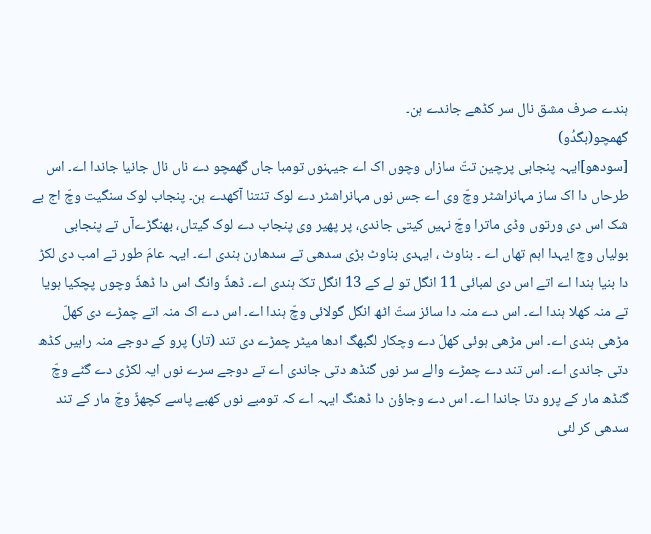ہندے صرف مشق نال سر کڈھے جاندے ہن۔
گھمچو(بگدُو)
[سودھو]ایہہ پنجابی پرچین تتّ سازاں وچوں اک اے جیہنوں تومبا جاں گھمچو دے ناں نال جانیا جاندا اے۔ اس طرحاں دا اک ساز مہانراشٹر وچّ وی اے جس نوں مہانراشٹر دے لوک تنتنا آکھدے ہن۔ پنجاب لوک سنگیت وچّ اج بے شک اس دی ورتوں وڈی ماترا وچّ نہیں کیتی جاندی، پر پھیر وی پنجاب دے لوک گیتاں، بھنگڑےآں تے پنجابی بولیاں وچ ایہدا اہم تھاں اے ۔ بناوٹ ، ایہدی بناوٹ بڑی سدھی تے سدھارن ہندی اے۔ ایہہ عامَ طور تے امب دی لکڑ دا بنیا ہندا اے اتے اس دی لمبائی 11 انگل تو لے کے 13 انگل تکّ ہندی اے۔ ڈھڈّ وانگ اس دا ڈھڈّ وچوں پچکیا ہویا تے منہ کھلا ہندا اے۔ اس دے منہ دا سائز ستّ اٹھ انگل گولائی وچّ ہندا اے۔ اس دے اک منہ اتے چمڑے دی کھلّ مڑھی ہندی اے۔ اس مڑھی ہوئی کھلّ دے وچکار لگبھگ ادھا میٹر چمڑے دی تند (تار) پرو کے دوجے منہ راہیں کڈھ دتی جاندی اے۔ اس تند دے چمڑے والے سر نوں گنڈھ دتی جاندی اے تے دوجے سرے نوں ایہ لکڑی دے گٹے وچّ گنڈھ مار کے پرو دتا جاندا اے۔ اس دے وجاؤن دا ڈھنگ ایہہ اے کہ تومبے نوں کھبے پاسے کچھڑّ وچّ مار کے تند سدھی کر لئی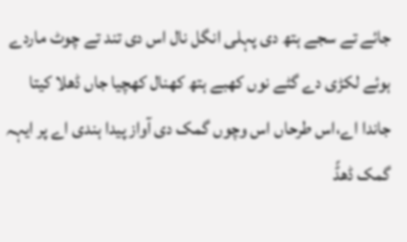جائے تے سجے ہتھ دی پہلی انگل نال اس دی تند تے چوٹ ماردے ہوئے لکڑی دے گٹے نوں کھبے ہتھ کھنال کھچیا جاں ڈھلا کیتا جاندا اے،اس طرحاں اس وچوں گمک دی آواز پیدا ہندی اے پر ایہہ گمک ڈھڈّ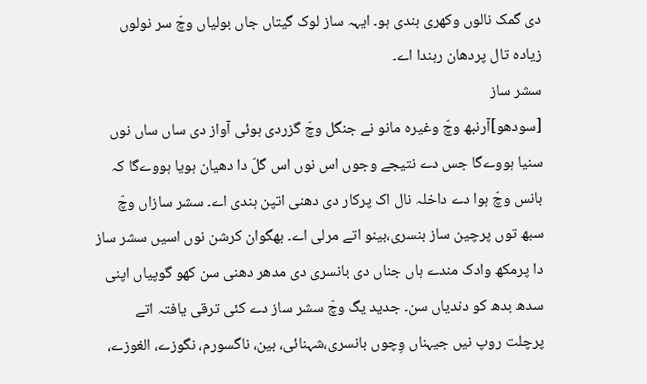دی گمک نالوں وکھری ہندی ہو۔ ایہہ ساز لوک گیتاں جاں بولیاں وچّ سر نولوں زیادہ تال پردھان رہندا اے۔
سشر ساز
[سودھو]آرنبھ وچّ وغیرہ مانو نے جنگل وچّ گزردی ہوئی آواز دی ساں ساں نوں سنیا ہووےگا جس دے نتیجے وجوں اس نوں اس گلّ دا دھیان ہویا ہووےگا کہ بانس وچّ ہوا دے داخلہ نال اک پرکار دی دھنی اتپن ہندی اے۔ سشر سازاں وچّ سبھ توں پرچین ساز بنسری،بینو اتے مرلی اے۔ بھگوان کرشن نوں اسیں سشر ساز دا پرمکھ وادک مندے ہاں جناں دی بانسری دی مدھر دھنی سن کھو گوپیاں اپنی سدھ بدھ کو دندیاں سن۔ جدید یگ وچّ سشر ساز دے کئی ترقی یافتہ اتے پرچلت روپ نیں جیہناں وِچوں بانسری،شہنائی، بین، ناگسورم، نگوزے، الغوزے،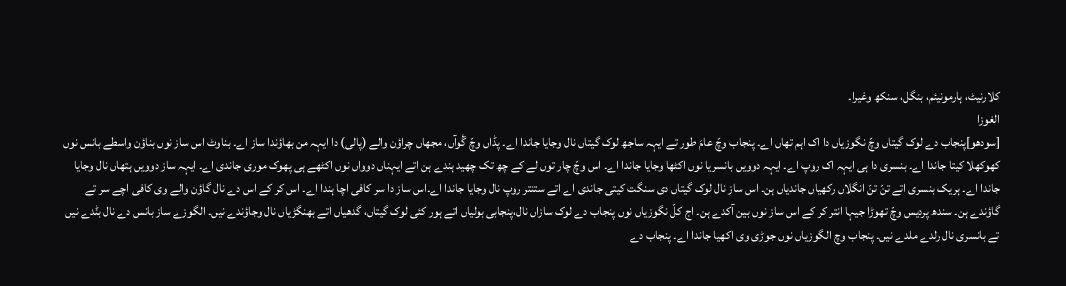کلارنیٹ، ہارمونیئم، بنگل، سنکھ وغیرا۔
الغوزا
[سودھو]پنجاب دے لوک گیتاں وچّ نگوزیاں دا اک اہم تھاں اے۔ پنجاب وچّ عامَ طور تے ایہہ ساجھ لوک گیتاں نال وجایا جاندا اے۔ پڈاں وچّ گٔوآں، مجھاں چراؤن والے (پالی) دا ایہہ من بھاؤندا ساز اے۔ بناوٹ اس ساز نوں بناؤن واسطے بانس نوں کھوکھلا کیتا جاندا اے۔ بنسری دا ہی ایہہ اک روپ اے۔ ایہہ دوویں بانسریا نوں اکٹھا وجایا جاندا اے۔ اس وچّ چار توں لے کے چھ تک چھید ہندے ہن اتے ایہناں دوواں نوں اکٹھے ہی پھوک موری جاندی اے۔ ایہہ ساز دوویں ہتھاں نال وجایا جاندا اے۔ ہریک بنسری اتے تنّ تنّ انگلاں رکھیاں جاندیاں ہن۔ اس ساز نال لوک گیتاں دی سنگت کیتی جاندی اے اتے ستنتر روپ نال وجایا جاندا اے۔اس ساز دا سر کافی اچا ہندا اے۔ اس کر کے اس دے نال گاؤن والے وی کافی اچے سر تے گاؤندے ہن۔ سندھ پردیس وچّ تھوڑا جیہا انتر کر کے اس ساز نوں بین آکدے ہن۔ اج کلّ نگوزیاں نوں پنجاب دے لوک سازاں نال،پنجابی بولیاں اتے ہور کئی لوک گیتاں، گدھیاں اتے بھنگڑیاں نال وجاؤندے نیں۔ الگوزے ساز بانس دے نال بݨدے نیں تے بانسری نال رلدے ملدے نیں۔ پنجاب وچ الگوزیاں نوں جوڑی وی اکھیا جاندا اے۔ پنجاب دے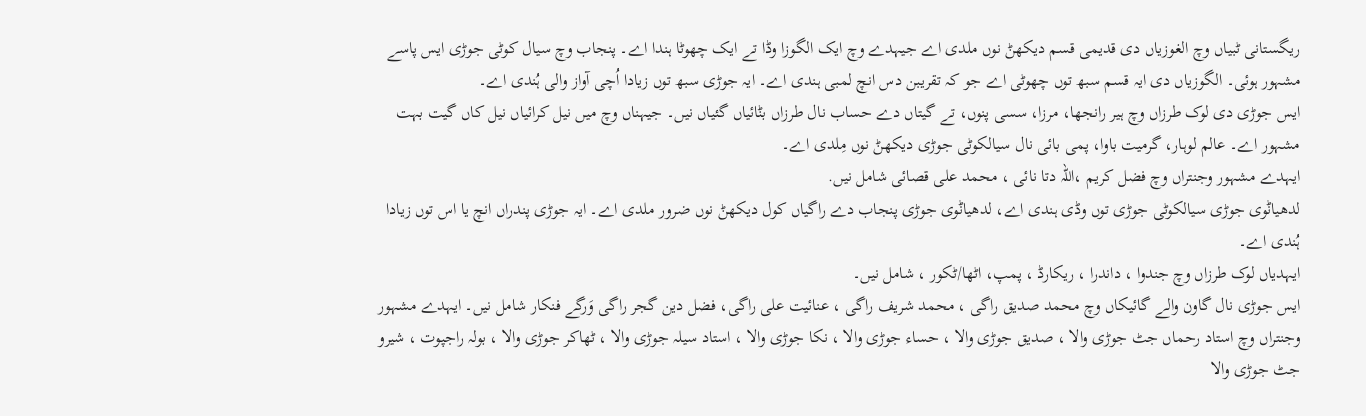ریگستانی ٹبیاں وچ الغوزیاں دی قدیمی قسم دیکھݨ نوں ملدی اے جیہدے وچ ایک الگوزا وڈا تے ایک چھوٹا ہندا اے۔ پنجاب وچ سیال کوٹی جوڑی ایس پاسے مشہور ہوئی۔ الگوزیاں دی ایہ قسم سبھ توں چھوٹی اے جو کہ تقریبن دس انچ لمبی ہندی اے۔ ایہ جوڑی سبھ توں زیادا اُچی آواز والی ہُندی اے۔
ایس جوڑی دی لوک طرزاں وچ ہیر رانجھا، مرزا، سسی پنوں، تے گیتاں دے حساب نال طرزاں بݨائیاں گئیاں نیں۔ جیہناں وچ میں نیل کرائیاں نیل کاں گیت بہت مشہور اے۔ عالم لوہار، گرمیت باوا، پمی بائی نال سیالکوٹی جوڑی دیکھݨ نوں مِلدی اے۔
ایہدے مشہور وجنتراں وچ فضل کریم ،اللہ دتا نائی ، محمد علی قصائی شامل نیں.
لدھیاݨوی جوڑی سیالکوٹی جوڑی توں وڈی ہندی اے، لدھیاݨوی جوڑی پنجاب دے راگیاں کول دیکھݨ نوں ضرور ملدی اے۔ ایہ جوڑی پندراں انچ یا اس توں زیادا ہُندی اے۔
ایہدیاں لوک طرزاں وچ جندوا ، داندرا ، ریکارڈ ، پمپ، اٹھا/ٹکور ، شامل نیں۔
ایس جوڑی نال گاون والے گائیکاں وچ محمد صدیق راگی ، محمد شریف راگی ، عنائیت علی راگی، فضل دین گجر راگی وَرگے فنکار شامل نیں۔ ایہدے مشہور وجنتراں وچ استاد رحماں جٹ جوڑی والا ، صدیق جوڑی والا ، حساء جوڑی والا ، نکا جوڑی والا ، استاد سیلہ جوڑی والا ، ٹھاکر جوڑی والا ، بولہ راجپوت ، شیرو جٹ جوڑی والا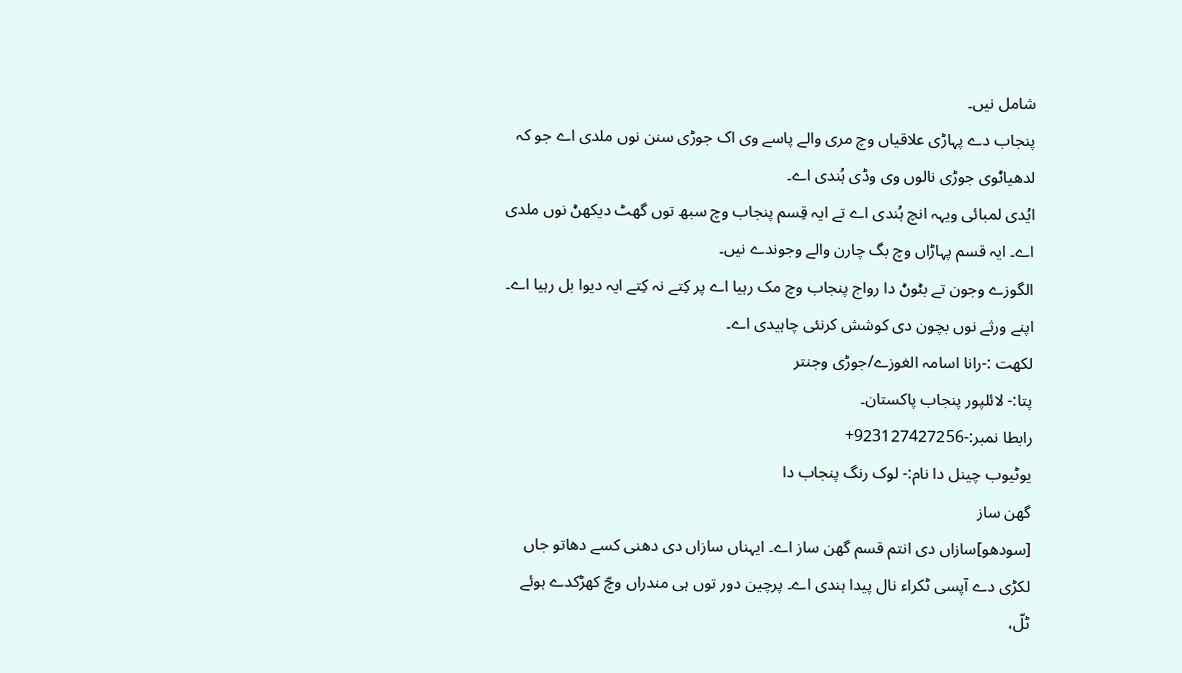شامل نیں۔
پنجاب دے پہاڑی علاقیاں وچ مری والے پاسے وی اک جوڑی سنن نوں ملدی اے جو کہ لدھیاݨوی جوڑی نالوں وی وڈی ہُندی اے۔
ایُدی لمبائی ویہہ انچ ہُندی اے تے ایہ قِسم پنجاب وچ سبھ توں گھٹ دیکھݨ نوں ملدی اے۔ ایہ قسم پہاڑاں وچ بگ چارن والے وجوندے نیں۔
الگوزے وجون تے بݨوݨ دا رواج پنجاب وچ مک رہیا اے پر کِتے نہ کِتے ایہ دیوا بل رہیا اے۔
اپنے ورثے نوں بچون دی کوشش کرنئی چاہیدی اے۔
لکھت :-رانا اسامہ الغوزے/جوڑی وجنتر
پتا:- لائلپور پنجاب پاکستان۔
رابطا نمبر:-923127427256+
یوٹیوب چینل دا نام:- لوک رنگ پنجاب دا
گھن ساز
[سودھو]سازاں دی انتم قسم گھن ساز اے۔ ایہناں سازاں دی دھنی کسے دھاتو جاں لکڑی دے آپسی ٹکراء نال پیدا ہندی اے۔ پرچین دور توں ہی مندراں وچّ کھڑکدے ہوئے ٹلّ،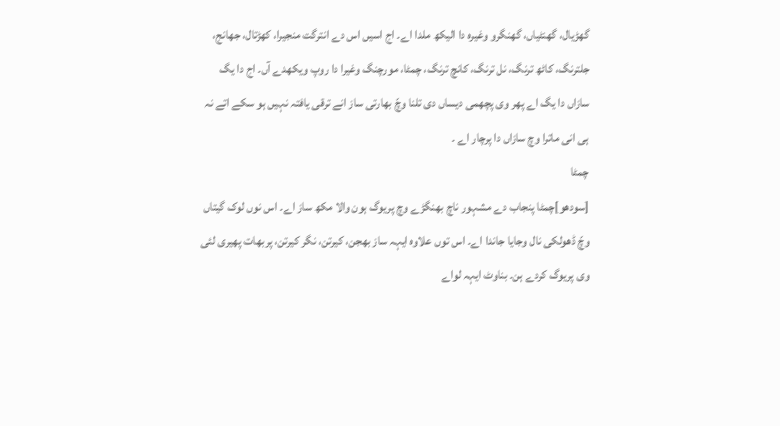گھڑیال، گھنٹیاں، گھنگرو وغیرہ دا الیکھ ملدا اے۔ اج اسیں اس دے انترگت منجیرا، کھڑتال، جھانج، جلترنگ، کاٹھ ترنگ، نل ترنگ، کانچ ترنگ، چمٹا، مورچنگ وغیرا دا روپ ویکھدے آں۔ اج دا یگ سازاں دا یگ اے پھر وی پچھمی دیساں دی تلنا وچّ بھارتی ساز انے ترقی یافتہ نہیں ہو سکے اتے نہ ہی انی ماترا وچ سازاں دا پرچار اے ۔
چمٹا
[سودھو]چمٹا پنجاب دے مشہور ناچ بھنگڑے وچ پریوگ ہون والا مکھ ساز اے۔ اس نوں لوک گیتاں وچّ ڈھولکی نال وجایا جاندا اے۔ اس توں علاوہ ایہہ ساز بھجن، کیرتن، نگر کیرتن، پربھات پھیری لئی وی پریوگ کردے ہن۔ بناوٹ ایہہ لواے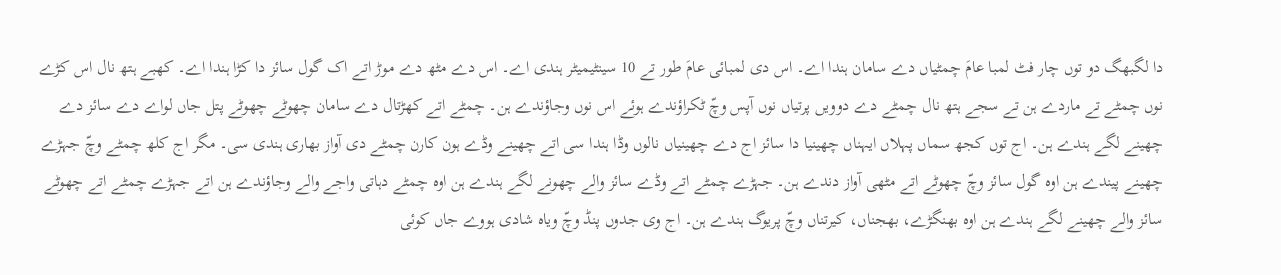دا لگبھگ دو توں چار فٹ لمبا عامَ چمٹیاں دے سامان ہندا اے۔ اس دی لمبائی عامَ طور تے 10 سینٹیمیٹر ہندی اے۔ اس دے مٹھ دے موڑ اتے اک گول سائز دا کڑا ہندا اے۔ کھبے ہتھ نال اس کڑے نوں چمٹے تے ماردے ہن تے سجے ہتھ نال چمٹے دے دوویں پرتیاں نوں آپس وچّ ٹکراؤندے ہوئے اس نوں وجاؤندے ہن۔ چمٹے اتے کھڑتال دے سامان چھوٹے چھوٹے پتل جاں لواے دے سائز دے چھینے لگے ہندے ہن۔ اج توں کجھ سماں پہلاں ایہناں چھینیا دا سائز اج دے چھینیاں نالوں وڈا ہندا سی اتے چھینے وڈے ہون کارن چمٹے دی آواز بھاری ہندی سی۔ مگر اج کلھ چمٹے وچّ جہڑے چھینے پیندے ہن اوہ گول سائز وچّ چھوٹے اتے مٹھی آواز دندے ہن۔ جہڑے چمٹے اتے وڈے سائز والے چھونے لگے ہندے ہن اوہ چمٹے دہاتی واجے والے وجاؤندے ہن اتے جہڑے چمٹے اتے چھوٹے سائز والے چھینے لگے ہندے ہن اوہ بھنگڑے، بھجناں، کیرتناں وچّ پریوگ ہندے ہن۔ اج وی جدوں پنڈ وچّ ویاہ شادی ہووے جاں کوئی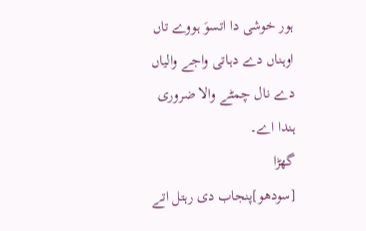ہور خوشی دا اتسوَ ہووے تاں اوہناں دے دہاتی واجے والیاں دے نال چمٹے والا ضروری ہندا اے۔
گھڑا
[سودھو]پنجاب دی رہتل اتے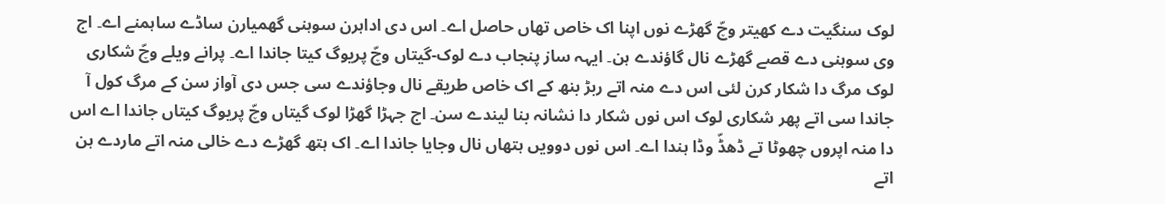لوک سنگیت دے کھیتر وچّ گھڑے نوں اپنا اک خاص تھاں حاصل اے۔ اس دی اداہرن سوہنی گھمیارن ساڈے ساہمنے اے۔ اج وی سوہنی دے قصے گھڑے نال گاؤندے ہن۔ ایہہ ساز پنجاب دے لوک-گیتاں وچّ پریوگ کیتا جاندا اے۔ پرانے ویلے وچّ شکاری لوک مرگ دا شکار کرن لئی اس دے منہ اتے ربڑ بنھ کے اک خاص طریقے نال وجاؤندے سی جس دی آواز سن کے مرگ کول آ جاندا سی اتے پھر شکاری لوک اس نوں شکار دا نشانہ بنا لیندے سن۔ اج جہڑا گھڑا لوک گیتاں وچّ پریوگ کیتاں جاندا اے اس دا منہ اپروں چھوٹا تے ڈھڈّ وڈا ہندا اے۔ اس نوں دوویں ہتھاں نال وجایا جاندا اے۔ اک ہتھ گھڑے دے خالی منہ اتے ماردے ہن اتے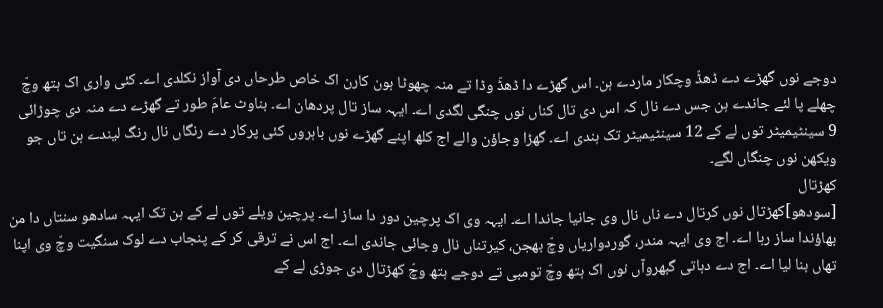دوجے نوں گھڑے دے ڈھڈّ وچکار ماردے ہن۔ اس گھڑے دا ڈھڈّ وڈا تے منہ چھوٹا ہون کارن اک خاص طرحاں دی آواز نکلدی اے۔ کئی واری اک ہتھ وچّ چھلے پا لئے جاندے ہن جس دے نال کہ اس دی تال کناں نوں چنگی لگدی اے۔ ایہہ ساز تال پردھان اے۔ بناوٹ عامَ طور تے گھڑے دے منہ دی چوڑائی 9 سینٹیمیٹر توں لے کے 12 سینٹیمیٹر تک ہندی اے۔ گھڑا وجاؤن والے اج کلھ اپنے گھڑے نوں باہروں کئی پرکار دے رنگاں نال رنگ لیندے ہن تاں جو ویکھن نوں چنگاں لگے۔
کھڑتال
[سودھو]کھڑتال نوں کرتال دے ناں نال وی جانیا جاندا اے۔ ایہہ وی اک پرچین دور دا ساز اے۔ پرچین ویلے توں لے کے ہن تک ایہہ سادھو سنتاں دا من بھاؤندا ساز رہا اے۔ اج وی ایہہ مندر، گوردواریاں وچّ بھجن، کیرتناں نال وجائی جاندی اے۔ اج اس نے ترقی کر کے پنجاب دے لوک سنگیت وچّ وی اپنا تھاں بنا لیا اے۔ اج دے دہاتی گبھروآں نوں اک ہتھ وچّ تومبی تے دوجے ہتھ وچّ کھڑتال دی جوڑی لے کے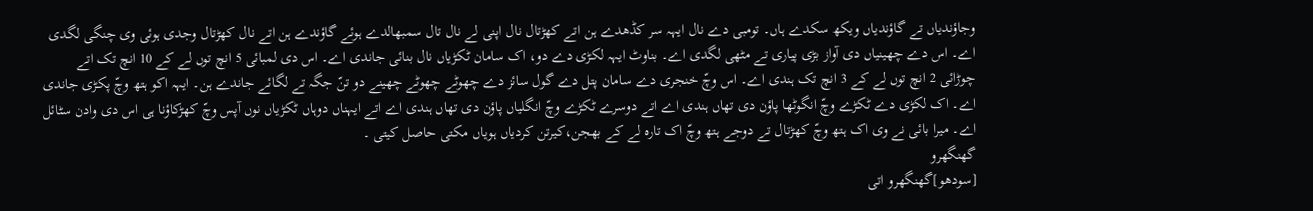وجاؤندیاں تے گاؤندیاں ویکھ سکدے ہاں۔ تومبی دے نال ایہہ سر کڈھدے ہن اتے کھڑتال نال اپنی لے نال تال سمبھالدے ہوئے گاؤندے ہن اتے نال کھڑتال وجدی ہوئی وی چنگی لگدی اے۔ اس دے چھینیاں دی آواز بڑی پیاری تے مٹھی لگدی اے۔ بناوٹ ایہہ لکڑی دے دو، اک سامان ٹکڑیاں نال بنائی جاندی اے۔ اس دی لمبائی 5 انچ توں لے کے 10 انچ تک اتے چوڑائی 2 انچ توں لے کے 3 انچ تک ہندی اے۔ اس وچّ خنجری دے سامان پتل دے گول سائز دے چھوٹے چھوٹے چھینے دو تنّ جگہ تے لگائے جاندے ہن۔ ایہہ اکو ہتھ وچّ پکڑی جاندی اے۔ اک لکڑی دے ٹکڑے وچّ انگوٹھا پاؤن دی تھاں ہندی اے اتے دوسرے ٹکڑے وچّ انگلیاں پاؤن دی تھاں ہندی اے اتے ایہناں دوہاں ٹکڑیاں نوں آپس وچّ کھڑکاؤنا ہی اس دی وادن سٹائل اے۔ میرا بائی نے وی اک ہتھ وچّ کھڑتال تے دوجے ہتھ وچّ اک تارہ لے کے بھجن،کیرتن کردیاں ہویاں مکتی حاصل کیتی ۔
گھنگھرو
[سودھو]گھنگھرو اتی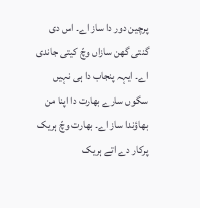پرچین دور دا ساز اے۔ اس دی گنتی گھن سازاں وچّ کیتی جاندی اے۔ ایہہ پنجاب دا ہی نہیں سگوں سارے بھارت دا اپنا من بھاؤندا ساز اے۔ بھارت وچّ ہریک پرکار دے اتے ہریک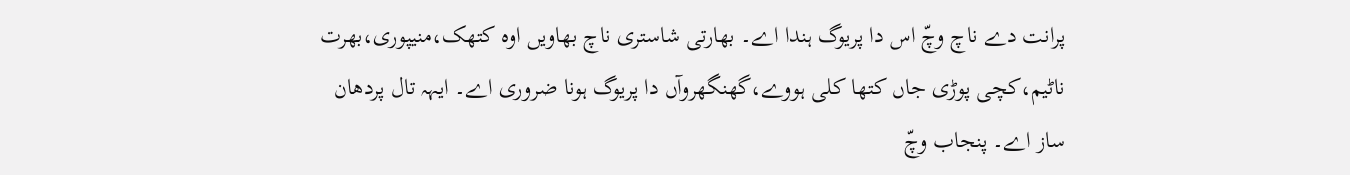پرانت دے ناچ وچّ اس دا پریوگ ہندا اے۔ بھارتی شاستری ناچ بھاویں اوہ کتھک،منیپوری،بھرت ناٹیم،کچی پوڑی جاں کتھا کلی ہووے،گھنگھروآں دا پریوگ ہونا ضروری اے۔ ایہہ تال پردھان ساز اے۔ پنجاب وچّ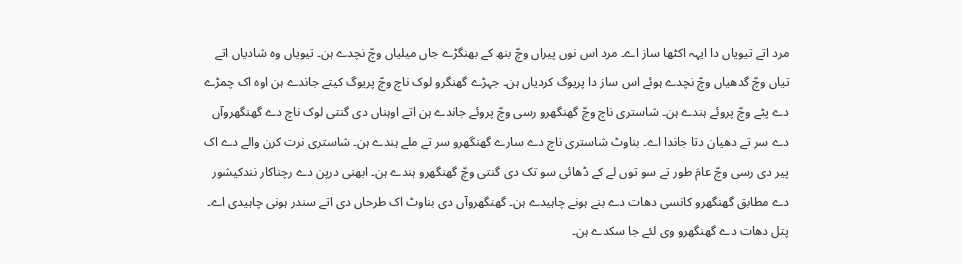مرد اتے تیویاں دا ایہہ اکٹھا ساز اے۔ مرد اس نوں پیراں وچّ بنھ کے بھنگڑے جاں میلیاں وچّ نچدے ہن۔ تیویاں وہ شادیاں اتے تیاں وچّ گدھیاں وچّ نچدے ہوئے اس ساز دا پریوگ کردیاں ہن۔ جہڑے گھنگرو لوک ناچ وچّ پریوگ کیتے جاندے ہن اوہ اک چمڑے دے پٹے وچّ پروئے ہندے ہن۔ شاستری ناچ وچّ گھنگھرو رسی وچّ پروئے جاندے ہن اتے اوہناں دی گنتی لوک ناچ دے گھنگھروآں دے سر تے دھیان دتا جاندا اے۔ بناوٹ شاستری ناچ دے سارے گھنگھرو سر تے ملے ہندے ہن۔ شاستری نرت کرن والے دے اک پیر دی رسی وچّ عامَ طور تے سو توں لے کے ڈھائی سو تک دی گنتی وچّ گھنگھرو ہندے ہن۔ ابھنی درپن دے رچناکار نندکیشور دے مطابق گھنگھرو کانسی دھات دے بنے ہونے چاہیدے ہن۔ گھنگھروآں دی بناوٹ اک طرحاں دی اتے سندر ہونی چاہیدی اے۔ پتل دھات دے گھنگھرو وی لئے جا سکدے ہن۔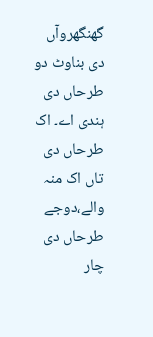گھنگھروآں دی بناوٹ دو طرحاں دی ہندی اے۔ اک طرحاں دی تاں اک منہ والے،دوجے طرحاں دی چار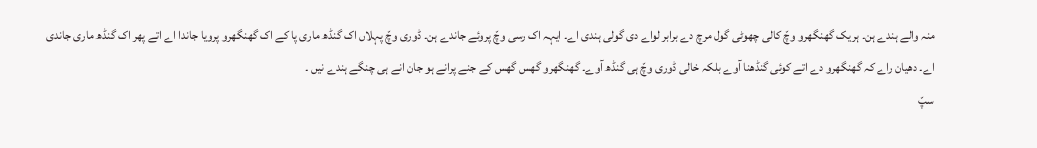منہ والے ہندے ہن۔ ہریک گھنگھرو وچّ کالی چھوٹی گول مرچ دے برابر لواے دی گولی ہندی اے۔ ایہہ اک رسی وچّ پروئے جاندے ہن۔ ڈوری وچّ پہلاں اک گنڈھ ماری پا کے اک گھنگھرو پرویا جاندا اے اتے پھر اک گنڈھ ماری جاندی اے۔ دھیان راے کہ گھنگھرو دے اتے کوئی گنڈھنا آوے بلکہ خالی ڈوری وچّ ہی گنڈھ آوے۔ گھنگھرو گھس گھس کے جنے پرانے ہو جان انے ہی چنگے ہندے نیں ۔
سپّ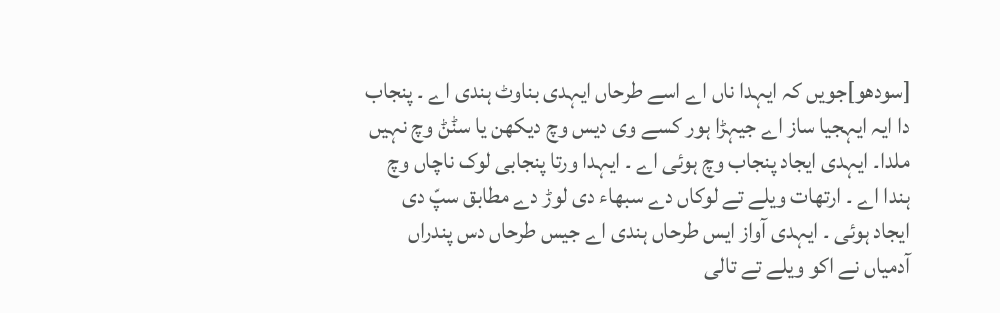[سودھو]جویں کہ ایہدا ناں اے اسے طرحاں ایہدی بناوٹ ہندی اے ۔ پنجاب دا ایہ ایہجیا ساز اے جیہڑا ہور کسے وی دیس وچ دیکھن یا سݨݨ وچ نہیں ملدا۔ ایہدی ایجاد پنجاب وچ ہوئی اے ۔ ایہدا ورتا پنجابی لوک ناچاں وچ ہندا اے ۔ ارتھات ویلے تے لوکاں دے سبھاء دی لوڑ دے مطابق سپّ دی ایجاد ہوئی ۔ ایہدی آواز ایس طرحاں ہندی اے جیس طرحاں دس پندراں آدمیاں نے اکو ویلے تے تالی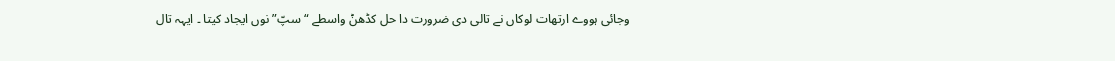وجائی ہووے ارتھات لوکاں نے تالی دی ضرورت دا حل کڈھݨ واسطے “سپّ” نوں ایجاد کیتا ۔ ایہہ تال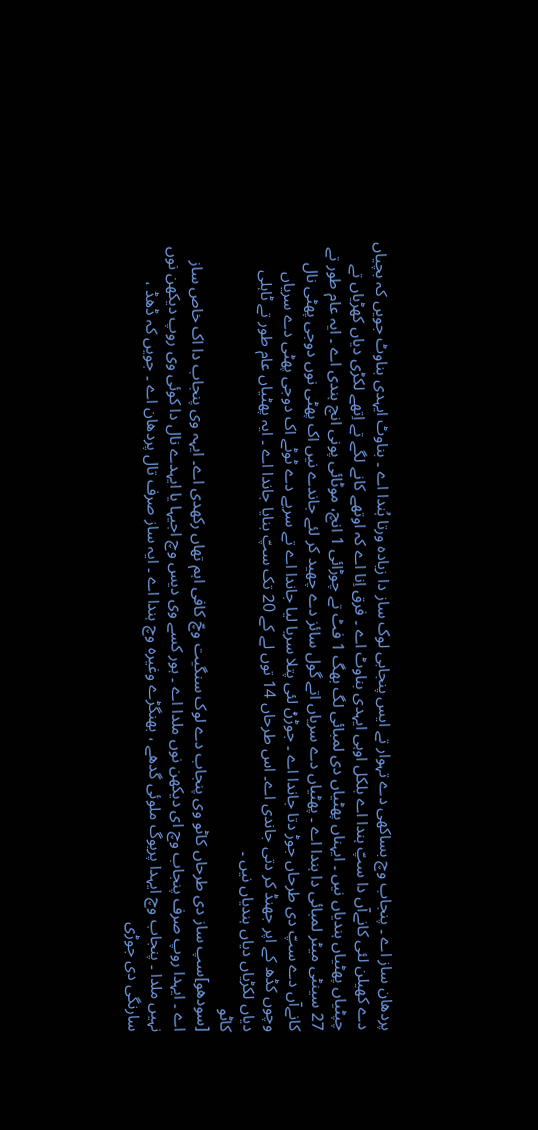پردھان ساز اے ۔ پنجاب وچ بساکھی دے تہوار تے ایس پنجابی لوک ساز دا زیادہ ورتا ہُندا اے ۔ بناوٹ ایہدی بناوٹ جویں کہ بچیاں دے کھیلن لئی کانےآں دا سپّ ہندا اے بلکل اوہی ایہدی بناوٹ اے ۔ فرق اِنا اے کہ اوتھے کانے لگے تے اِتھے لکڑی دیاں کھڑیاں تے چپٹیاں پھٹیاں ہندیاں نیں ۔ ایہناں پھٹیاں دی لمبائی لگ بھگ 1 فٹ تے چوڑائی 1 انچ، موٹائی پونی انچ ہندی اے ۔ ایہ عام طور تے 27 سینٹی میٹر لمبائی دا ہندا اے ۔ پھٹیاں دے سریاں اتے گول سائز دے چھید کر لئے جاندے نیں اک پھٹی نوں دوجی پھٹی نال کانےآں دے سپّ دی طرحاں جوڑ دتا جاندا اے ۔ جوڑݨ لئی پتلا سریا لیا جاندا اے تے سریے دے ٹوٹے اک دوجی پھٹی دے سریاں وچوں کڈھ کے اپر جھنڈ کر دتی جاندی اے۔ اس طرحاں 14 توں لے کے 20 تک سپّ بنایا جاندا اے ۔ ایہ پھٹیاں عام طور تے ٹاہلی دیاں لکڑیاں دیاں ہندیاں نیں ۔
کاٹو
[سودھو]سپ ساز دی طرحاں کاٹو وی پنجاب دے لوک سنگیت وچّ کافی اہم تھاں رکھدی اے۔ ایہہ وی پنجاب دا اک خاص ساز اے ۔ ایہدا روپ صرف پنجاب وچ ای دیکھن نوں ملدا اے ۔ ہور کسے وی دیس وچ اجیہا یا ایہدے نال دا کوئی وی روپ دیکھن نوں نہیں ملدا ۔ پنجاب وچ ایہدا پریوگ ملوئی گدھے ، بھنگڑے وغیرہ وچ ہندا اے ۔ ایہ ساز صرف تال پردھان اے ۔ جویں کہ ڈھڈ ، سارنگی دی جوڑی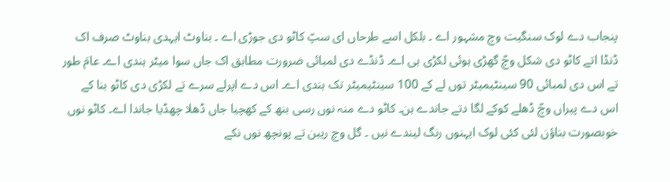پنجاب دے لوک سنگیت وچ مشہور اے ۔ بلکل اسے طرحاں ای سپّ کاٹو دی جوڑی اے ۔ بناوٹ ایہدی بناوٹ صرف اک ڈنڈا اتے کاٹو دی شکل وچّ گھڑی ہوئی لکڑی ہی اے۔ ڈنڈے دی لمبائی ضرورت مطابق اک جاں سوا میٹر ہندی اے۔ عامَ طور تے اس دی لمبائی 90 سینٹیمیٹر توں لے کے 100 سینٹیمیٹر تک ہندی اے۔ اس دے اپرلے سرے تے لکڑی دی کاٹو بنا کے اس دے پیراں وچّ ڈھلے کوکے لگا دتے جاندے ہن۔ کاٹو دے منہ نوں رسی بنھ کے کھچیا جاں ڈھلا چھڈیا جاندا اے۔ کاٹو نوں خوبصورت بناؤن لئی کئی لوک ایہنوں رنگ لیندے نیں ۔ گل وچ ریبن تے پونچھ نوں نکے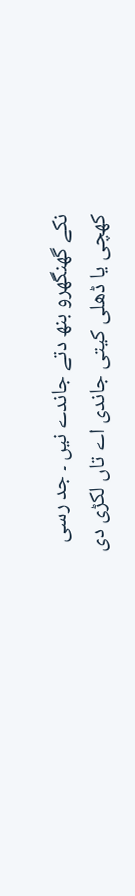نکے گھنگھرو بنھ دتے جاندے نیں ۔ جد رسی کھچی یا ڈھلی کیتی جاندی اے تاں لکڑی دی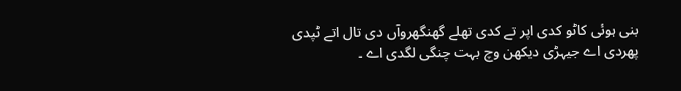بنی ہوئی کاٹو کدی اپر تے کدی تھلے گھنگھروآں دی تال اتے ٹپدی پھردی اے جیہڑی دیکھن وچ بہت چنگی لگدی اے ۔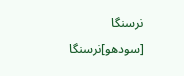نرسنگا
[سودھو]نرسنگا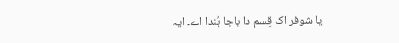یا شوفر اک قِسم دا باجا ہُندا اے۔ ایہ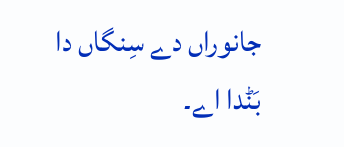جانوراں دے سِنگاں دا بَݨدا اے۔